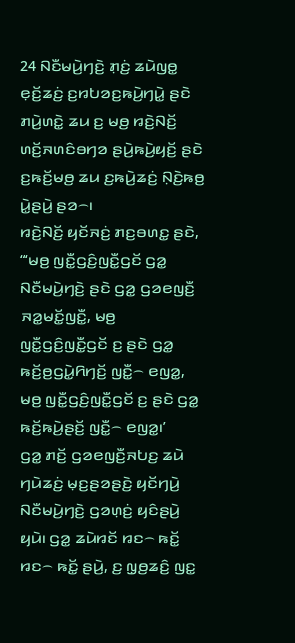24 ꤡꤢꤪꤗꤣꤧ꤬ꤚꤢꤧ꤬ ꤊ꤫ꤢꤦ꤬ ꤘꤣꤧꤜꤥ꤭ ꤕ꤫ꤢꤩ꤬ꤘꤢꤦ꤬ ꤢ꤬ꤙꤝꤤꤢ꤬ꤒꤣꤧ꤬ꤚꤣꤧ꤭ ꤔꤢꤧ ꤊꤣꤧ꤬ꤛꤢꤧ꤭ ꤘꤣ ꤢ꤬ ꤗꤥ꤬ ꤙꤢꤧ꤬ꤡꤢꤩ꤬ ꤛꤢꤩ꤬ꤏꤛꤢꤨꤋꤚꤤ ꤔꤣꤧ꤬ꤒꤣꤧ꤬ꤟꤢꤩ꤬ ꤔꤢꤧ ꤢ꤬ꤒꤢꤩ꤬ꤗꤥ꤬ ꤘꤣ ꤢ꤬ꤒꤣꤧ꤬ꤘꤢꤦ꤬ ꤡ꤫ꤢꤧ꤬ꤒꤥ꤬ ꤣꤧ꤭ꤔꤣꤧ꤬ ꤔꤤ꤮꤯
ꤙꤢꤧ꤬ꤡꤢꤩ꤬ ꤟꤢꤩꤏꤢꤦ꤬ ꤊꤢ꤬ꤋꤛꤢ꤭ ꤔꤢꤧ, “‘ꤗꤥ꤬ ꤜꤢꤪ꤭ꤞꤢꤨ꤬ꤜꤢꤪ꤭ꤞꤢꤩ ꤞꤤ꤭ ꤡꤢꤪꤗꤣꤧ꤬ꤚꤢꤧ꤬ ꤔꤢꤧ ꤞꤤ꤭ ꤞꤤꤕꤜꤢꤪ꤬ ꤏꤤ꤭ꤗꤢꤩ꤭ꤜꤢꤪ꤭, ꤗꤥ꤬ ꤜꤢꤪ꤭ꤞꤢꤨ꤬ꤜꤢꤪ꤭ꤞꤢꤩ ꤢ꤬ ꤔꤢꤧ ꤞꤤ꤭ ꤒꤢꤩ꤬ꤥ꤬ꤞꤣꤧ꤭ꤖꤚꤢꤩ꤬ ꤜꤢꤪ꤭꤮ ꤕꤜꤤ꤭, ꤗꤥ꤬ ꤜꤢꤪ꤭ꤞꤢꤨ꤬ꤜꤢꤪ꤭ꤞꤢꤩ ꤢ꤬ ꤔꤢꤧ ꤞꤤ꤭ ꤒꤢꤩ꤬ꤒꤣꤧ꤬ꤔꤢꤩ꤬ ꤜꤢꤪ꤭꤮ ꤕꤜꤤ꤭꤯’
ꤞꤤ꤭ ꤊꤢꤩ꤬ ꤞꤤꤕꤜꤢꤪ꤬ꤏꤝꤢ꤬ ꤘꤣꤧ ꤚꤣꤧꤘꤢꤦ꤬ ꤗ꤫ꤢ꤬ꤔꤤꤔꤢꤧ꤬ ꤟꤢꤩꤚꤣꤧ꤬ ꤡꤢꤪꤗꤣꤧ꤬ꤚꤢꤧ꤬ ꤞꤤꤛ꤫ꤢꤦ꤬ ꤟꤢꤨꤔꤣꤧ꤬ ꤟꤣꤧ꤯ ꤞꤤ꤭ ꤘꤣꤧꤙꤢꤩ ꤙꤢ꤮ ꤒꤢꤩ꤭ ꤙꤢ꤮ ꤒꤢꤩ꤭ ꤔꤣꤧ꤬, ꤢ꤬ ꤜ꤫ꤥ꤬ꤘꤢꤨ꤬ ꤜꤢ꤭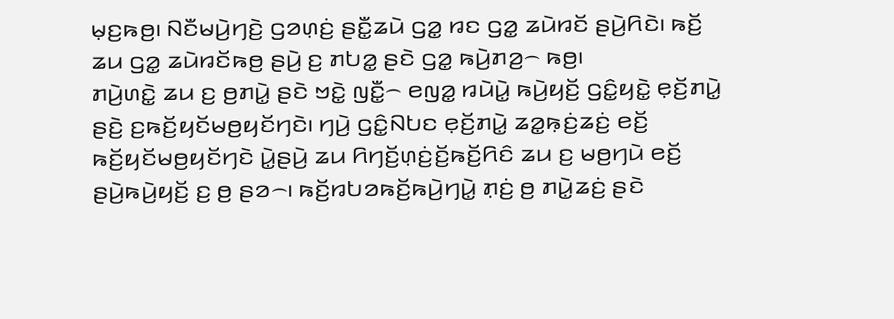ꤗ꤫ꤢ꤬ꤒꤥ꤬꤯ ꤡꤢꤪꤗꤣꤧ꤬ꤚꤢꤧ꤬ ꤞꤤꤛ꤫ꤢꤦ꤬ ꤔꤢꤪ꤭ꤘꤣꤧ ꤞꤤ꤭ ꤙꤢ ꤞꤤ꤭ ꤘꤣꤧꤙꤢꤩ ꤔꤣꤧ꤬ꤖꤢꤧ꤯ ꤒꤢꤩ꤬ ꤘꤣ ꤞꤤ꤭ ꤘꤣꤧꤙꤢꤩꤒꤥ꤬ ꤔꤣꤧ꤬ ꤢ꤬ ꤊꤝꤤ꤭ ꤔꤢꤧ ꤞꤤ꤭ ꤒꤣꤧ꤬ꤊꤤ꤬꤮ ꤒꤥ꤬꤯
ꤊꤣꤧ꤬ꤛꤢꤧ꤭ ꤘꤣ ꤢ꤬ ꤥ꤬ꤊꤣꤧ꤭ ꤔꤢꤧ ꤠꤢꤧ꤭ ꤜꤢꤪ꤭꤮ ꤕꤜꤤ꤭ ꤙꤣꤧꤣꤧ꤭ ꤒꤣꤧ꤬ꤟꤢꤩ꤬ ꤞꤢꤨ꤭ꤟꤢꤧ꤭ ꤕ꤫ꤢꤩ꤬ꤊꤣꤧ꤭ ꤔꤢꤧ꤬ ꤢ꤬ꤒꤢꤩ꤬ꤟꤢꤩꤗꤥ꤬ꤟꤢꤩꤚꤢꤧ꤯ ꤚꤣꤧ꤬ ꤞꤢꤨ꤭ꤡꤝꤢ ꤕ꤫ꤢꤩ꤬ꤊꤣꤧ꤭ ꤘꤤ꤭ꤒ꤫ꤢꤦ꤬ꤘꤢꤦ꤬ ꤕꤢꤩ꤬ ꤒꤢꤩ꤬ꤟꤢꤩꤗꤥ꤬ꤟꤢꤩꤚꤢꤧ ꤣꤧ꤭ꤔꤣꤧ꤬ ꤘꤣ ꤖꤚꤢꤩ꤬ꤛ꤫ꤢꤦ꤬ꤢꤩ꤬ꤒꤢꤩ꤬ꤖꤢꤨ ꤘꤣ ꤢ꤬ ꤗꤥ꤬ꤚꤣꤧ ꤕꤢꤩ꤬ ꤔꤣꤧ꤬ꤒꤣꤧ꤬ꤟꤢꤩ꤬ ꤢ꤬ ꤥ꤬ ꤔꤤ꤮꤯ ꤒꤢꤩ꤬ꤙꤝꤤꤒꤢꤩ꤬ꤒꤣꤧ꤬ꤚꤣꤧ꤭ ꤊ꤫ꤢꤦ꤬ ꤥ꤬ ꤊꤣꤧ꤭ꤘꤢꤦ꤬ ꤔꤢꤧ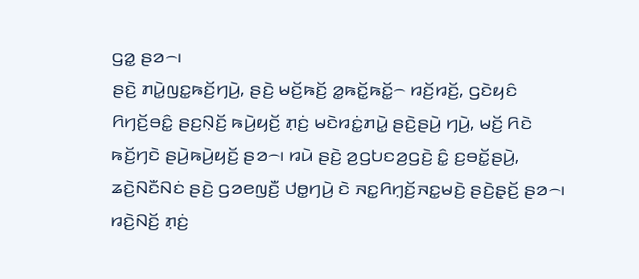ꤞꤤ꤭ ꤔꤤ꤮꤯
ꤔꤢꤧ꤬ ꤊꤣꤧ꤭ꤜꤢ꤭ꤒꤢꤩ꤬ꤚꤣꤧ꤬, ꤔꤢꤧ꤬ ꤗꤢꤩ꤬ꤒꤢꤩ꤬ ꤤ꤭ꤒꤢꤩ꤭ꤒꤢꤩ꤭꤮ ꤙꤢꤩ꤬ꤙꤢꤩ꤬, ꤞꤢꤧꤟꤢꤨ ꤖꤚꤢꤩ꤬ꤋꤢꤨ꤭ ꤔꤢ꤬ꤡ꤫ꤢꤩ꤬ ꤒꤣꤧ꤬ꤟꤢꤩ꤬ ꤊ꤫ꤢꤦ꤬ ꤗꤢꤧꤙꤢꤦ꤭ꤊꤣꤧ꤭ ꤔꤢꤧ꤬ꤔꤣꤧ꤬ ꤚꤣꤧ꤬, ꤗꤢꤩ꤬ ꤖꤢꤧ ꤒꤢꤩ꤬ꤚꤢꤧ ꤔꤣꤧ꤬ꤒꤣꤧ꤬ꤟꤢꤩ꤬ ꤔꤤ꤮꤯ ꤙꤣꤧ ꤔꤢꤧ꤬ ꤤ꤬ꤞꤝꤢꤤ꤬ꤞꤢꤧ꤬ ꤢꤨ꤭ ꤢ꤬ꤋꤢꤩ꤭ꤔꤣꤧ꤬, ꤘꤢꤧ꤬ꤡꤢꤪꤡꤢꤦ ꤔꤢꤧ꤬ ꤞꤤꤕꤜꤢꤪ꤬ ꤓꤥ꤭ꤚꤣꤧ꤬ ꤢꤧ ꤏꤢ꤭ꤖꤚ꤫ꤢꤩ꤬ꤏꤢ꤭ꤗꤢꤧ꤬ ꤔꤢꤧ꤬ꤔ꤫ꤢꤩ꤬ ꤔꤤ꤮꤯
ꤙꤢꤧ꤬ꤡꤢꤩ꤬ ꤊ꤫ꤢꤦ꤬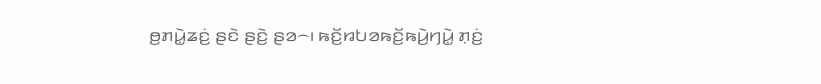ꤥ꤬ꤊꤣꤧ꤭ꤘꤢꤦ꤬ ꤔꤢꤧ ꤔꤢꤧ꤬ ꤔꤤ꤮꤯ ꤒꤢꤩ꤬ꤙꤝꤤꤒꤢꤩ꤬ꤒꤣꤧ꤬ꤚꤣꤧ꤭ ꤊ꤫ꤢꤦ꤬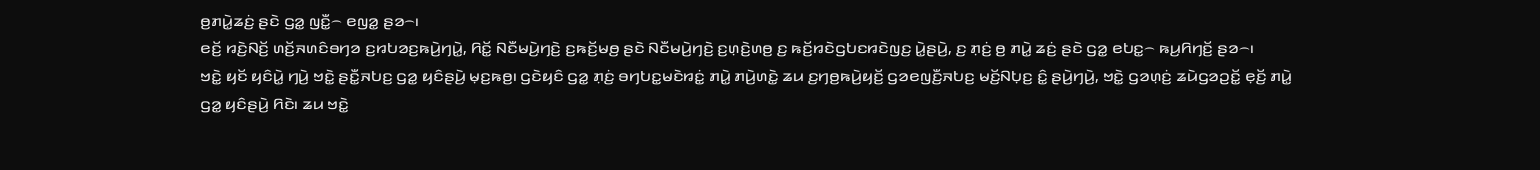ꤥ꤬ꤊꤣꤧ꤭ꤘꤢꤦ꤬ ꤔꤢꤧ ꤞꤤ꤭ ꤜꤢꤪ꤭꤮ ꤕꤜꤤ꤭ ꤔꤤ꤮꤯
ꤕꤢꤩ꤬ ꤙꤢꤧ꤬ꤡꤢꤩ꤬ ꤛꤢꤩ꤬ꤏꤛꤢꤨꤋꤚꤤ ꤢ꤬ꤙꤝꤤꤢ꤬ꤒꤣꤧ꤬ꤚꤣꤧ꤭, ꤖꤢꤩ꤭ ꤡꤢꤪꤗꤣꤧ꤬ꤚꤢꤧ꤬ ꤢ꤬ꤒꤢꤩ꤬ꤗꤥ꤬ ꤔꤢꤧ ꤡꤢꤪꤗꤣꤧ꤬ꤚꤢꤧ꤬ ꤢ꤬ꤛ꤫ꤢꤧ꤬ꤛꤥ꤬ ꤢ꤬ ꤒꤢꤩ꤬ꤙꤢꤧꤞꤝꤢꤙꤢꤧꤜꤢ꤬ ꤣꤧ꤭ꤔꤣꤧ꤬, ꤢ꤬ ꤊ꤫ꤢꤦ꤬ ꤥ꤬ ꤊꤣꤧ꤭ ꤘꤢꤦ꤬ ꤔꤢꤧ ꤞꤤ꤭ ꤕꤝꤢ꤭꤮ ꤒꤣ꤬ꤖꤚꤢꤩ꤬ ꤔꤤ꤮꤯
ꤠꤢꤧ꤭ ꤟꤢꤩ ꤟꤢꤨꤣꤧ꤭ ꤚꤣꤧ꤬ ꤠꤢꤧ꤭ ꤔꤢꤪ꤭ꤏꤝꤢ꤬ ꤞꤤ꤭ ꤟꤢꤨꤔꤣꤧ꤬ ꤗ꤫ꤢ꤬ꤒꤥ꤬꤯ ꤞꤢꤧꤟꤢꤨ ꤞꤤ꤭ ꤊ꤫ꤢꤦ꤬ ꤋꤚꤝꤢ꤭ꤗꤢꤧꤙꤢꤦ꤭ ꤊꤣꤧ꤭ ꤊꤣꤧ꤬ꤛꤢꤧ꤭ ꤘꤣ ꤢ꤬ꤚꤥ꤬ꤒꤣꤧ꤬ꤟꤢꤩ꤬ ꤞꤤꤕꤜꤢꤪ꤬ꤏꤝꤢ꤬ ꤗꤢꤩ꤬ꤡꤝ꤫ꤢ꤬ ꤢꤨ꤭ ꤔꤣꤧ꤬ꤚꤣꤧ꤬, ꤠꤢꤧ꤭ ꤞꤤꤛ꤫ꤢꤦ꤬ ꤘꤣꤧꤞꤤꤑꤢꤩ꤭ ꤕ꤫ꤢꤩ꤬ ꤊꤣꤧ꤭ ꤞꤤ꤭ ꤟꤢꤨꤔꤣꤧ꤬ ꤖꤢꤧ꤯ ꤘꤣ ꤠꤢꤧ꤭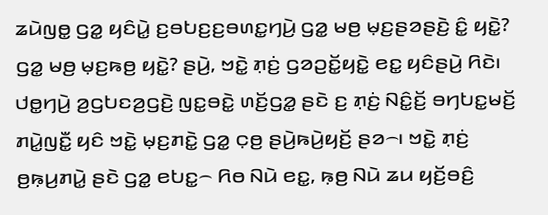ꤘꤣꤧꤜꤥ꤭ ꤞꤤ꤭ ꤟꤢꤨꤣꤧ꤭ ꤢ꤬ꤋꤝꤢ꤬ꤢ꤬ꤋꤛꤢ꤭ꤚꤣꤧ꤬ ꤞꤤ꤭ ꤗꤥ꤬ ꤗ꤫ꤢ꤬ꤔꤤꤔꤢꤧ꤬ ꤢꤨ꤭ ꤟꤢꤧ꤭? ꤞꤤ꤭ ꤗꤥ꤬ ꤗ꤫ꤢ꤬ꤒꤥ꤬ ꤟꤢꤧ꤭? ꤔꤣꤧ꤬, ꤠꤢꤧ꤭ ꤊ꤫ꤢꤦ꤬ ꤞꤤꤑꤢꤩ꤭ꤟꤢꤧ꤭ ꤕꤢ꤭ ꤟꤢꤨꤔꤣꤧ꤬ ꤖꤢꤧ꤯
ꤓꤥ꤭ꤚꤣꤧ꤬ ꤤ꤬ꤞꤝꤢꤤ꤬ꤞꤢꤧ꤬ ꤜꤢ꤭ꤋꤢꤧ꤭ ꤛꤢꤩ꤬ꤞꤤ꤭ ꤔꤢꤧ ꤢ꤬ ꤊ꤫ꤢꤦ꤬ ꤡꤢꤨ꤭ꤢꤩ꤬ ꤋꤚꤝꤢ꤭ꤗꤢꤩ꤬ ꤊꤣꤧ꤭ꤜꤢꤪ꤭ ꤟꤢꤨ ꤠꤢꤧ꤭ ꤗ꤫ꤢ꤬ꤊꤢꤧ꤭ ꤞꤤ꤭ ꤍ꤫ꤥ꤬ ꤔꤣꤧ꤬ꤒꤣꤧ꤬ꤟꤢꤩ꤬ ꤔꤤ꤮꤯ ꤠꤢꤧ꤭ ꤊ꤫ꤢꤦ꤬ ꤥ꤬ꤒ꤫ꤣ꤬ꤊꤣꤧ꤭ ꤔꤢꤧ ꤞꤤ꤭ ꤕꤝꤢ꤭꤮ ꤖꤥ ꤡꤣꤧ ꤕꤢ꤭, ꤒ꤫ꤥ꤬ ꤡꤣꤧ ꤘꤣ ꤟꤢꤩ꤬ꤋꤢꤨ꤬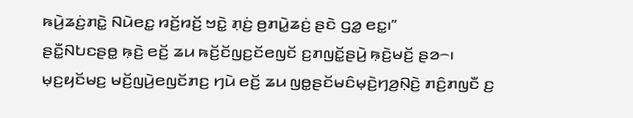ꤒꤣꤧ꤬ꤘꤢꤦ꤬ꤊꤢꤧ꤭ ꤡꤣꤧꤕꤢ꤭ ꤙꤢꤩ꤬ꤙꤢꤩ꤬ ꤠꤢꤧ꤭ ꤊ꤫ꤢꤦ꤬ ꤥ꤬ꤊꤣꤧ꤭ꤘꤢꤦ꤬ ꤔꤢꤧ ꤞꤤ꤭ ꤕꤢ꤭꤯”
ꤔꤢꤪ꤭ꤡꤝꤢꤔꤥ꤭ ꤒ꤫ꤢꤧ꤬ ꤕꤢꤩ꤬ ꤘꤣ ꤒꤢꤩ꤬ꤢꤩꤜꤢ꤬ꤢꤩꤕꤜꤢꤩ ꤢ꤬ꤊꤜꤢꤩ꤭ꤔꤣꤧ꤬ ꤒ꤫ꤢꤧ꤬ꤗꤢꤩ꤬ ꤔꤤ꤮꤯ ꤗ꤫ꤢ꤬ꤟꤢꤩꤗꤢ꤬ ꤗꤢꤩ꤬ꤜꤣꤧ꤬ꤕꤜꤢꤩꤊꤢ꤬ ꤚꤣꤧ ꤕꤢꤩ꤬ ꤘꤣ ꤜꤥ꤭ꤔꤢꤩꤗꤢꤨꤗ꤫ꤢꤧ꤬ꤚꤤ꤬ꤡ꤫ꤢꤧ꤬ ꤊꤢꤨ꤬ꤊꤜꤢꤪ ꤢ꤬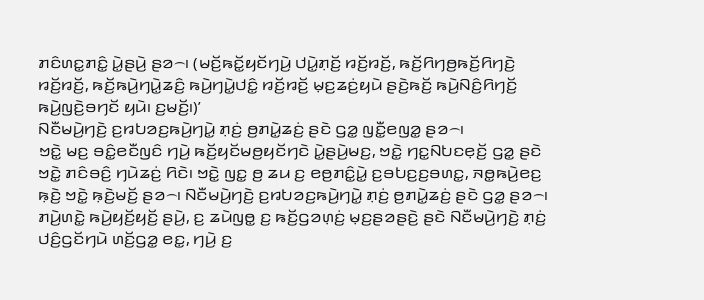ꤊꤢꤨꤛꤢ꤭ꤊꤢꤨ꤭ ꤣꤧ꤭ꤔꤣꤧ꤬ ꤔꤤ꤮꤯ (ꤗꤢꤩ꤬ꤒꤢꤩ꤭ꤟꤢꤩꤚꤣꤧ꤬ ꤓꤣꤧ꤭ꤊ꤫ꤢꤩ꤬ ꤙꤢꤩ꤬ꤙꤢꤩ꤬, ꤒꤢꤩ꤬ꤖꤚꤥ꤬ꤒꤢꤩ꤬ꤖꤚꤢꤧ꤬ ꤙꤢꤩ꤬ꤙꤢꤩ꤬, ꤒꤢꤩ꤬ꤒꤣꤧ꤬ꤚꤣꤧ꤭ꤘꤢꤨ꤬ ꤒꤣꤧ꤬ꤚꤣꤧ꤭ꤓꤢꤨ꤭ ꤙꤢꤩ꤬ꤙꤢꤩ꤬ ꤗ꤫ꤢ꤬ꤘꤢꤦ꤬ꤟꤣꤧ ꤔꤢꤧ꤬ꤒꤢꤩ꤬ ꤒꤣꤧ꤬ꤡꤢꤨ꤬ꤖꤚꤢꤩ꤬ ꤒꤣꤧ꤬ꤜꤢꤧ꤬ꤋꤚꤢꤩ ꤟꤣꤧ꤯ ꤢ꤬ꤗꤢꤩ꤬꤯)’
ꤡꤢꤪꤗꤣꤧ꤬ꤚꤢꤧ꤬ ꤢ꤬ꤙꤝꤤꤢ꤬ꤒꤣꤧ꤬ꤚꤣꤧ꤭ ꤊ꤫ꤢꤦ꤬ ꤥ꤬ꤊꤣꤧ꤭ꤘꤢꤦ꤬ ꤔꤢꤧ ꤞꤤ꤭ ꤜꤢꤪ꤭ꤕꤜꤤ꤭ ꤔꤤ꤮꤯
ꤠꤢꤧ꤭ ꤗꤢ꤬ ꤋꤢꤨ꤭ꤕꤢꤪꤜꤢꤨ ꤚꤣꤧ꤬ ꤒꤢꤩ꤬ꤟꤢꤩꤗꤥ꤬ꤟꤢꤩꤚꤢꤧ ꤣꤧ꤭ꤔꤣꤧ꤬ꤗꤢ꤬, ꤠꤢꤧ꤭ ꤚꤢ꤭ꤡꤝꤢꤕ꤫ꤢꤩ꤬ ꤞꤤ꤭ ꤔꤢꤧ ꤠꤢꤧ꤭ ꤊꤢꤨꤋꤢꤨ꤬ ꤚꤣꤧꤘꤢꤦ꤬ ꤖꤢꤧ꤯ ꤠꤢꤧ꤭ ꤜꤢ꤭ ꤥ꤬ ꤘꤣ ꤢ꤬ ꤕꤥ꤬ꤊꤢꤨ꤭ꤣꤧ꤭ ꤢ꤬ꤋꤝꤢ꤬ꤢ꤬ꤋꤛꤢ꤭, ꤏꤥ꤭ꤒꤣꤧ꤬ꤕꤢ꤬ ꤒ꤫ꤢꤧ꤬ ꤠꤢꤧ꤭ ꤒ꤫ꤢꤧ꤬ꤗꤢꤩ꤬ ꤔꤤ꤮꤯ ꤡꤢꤪꤗꤣꤧ꤬ꤚꤢꤧ꤬ ꤢ꤬ꤙꤝꤤꤢ꤬ꤒꤣꤧ꤬ꤚꤣꤧ꤭ ꤊ꤫ꤢꤦ꤬ ꤥ꤬ꤊꤣꤧ꤭ꤘꤢꤦ꤬ ꤔꤢꤧ ꤞꤤ꤭ ꤔꤤ꤮꤯
ꤊꤣꤧ꤬ꤛꤢꤧ꤭ ꤒꤣꤧ꤬ꤟꤢꤩ꤬ꤟꤢꤩ꤬ ꤔꤣꤧ꤬, ꤢ꤬ ꤘꤣꤧꤜꤥ꤭ ꤢ꤬ ꤒꤢꤩ꤬ꤞꤤꤛ꤫ꤢꤦ꤬ ꤗ꤫ꤢ꤬ꤔꤤꤔꤢꤧ꤬ ꤔꤢꤧ ꤡꤢꤪꤗꤣꤧ꤬ꤚꤢꤧ꤬ ꤊ꤫ꤢꤦ꤬ ꤓꤢꤨ꤬ꤞꤢꤩꤚꤣꤧ ꤛꤢꤩ꤬ꤞꤤ꤭ ꤕꤢ꤭, ꤚꤣꤧ꤬ ꤢ꤬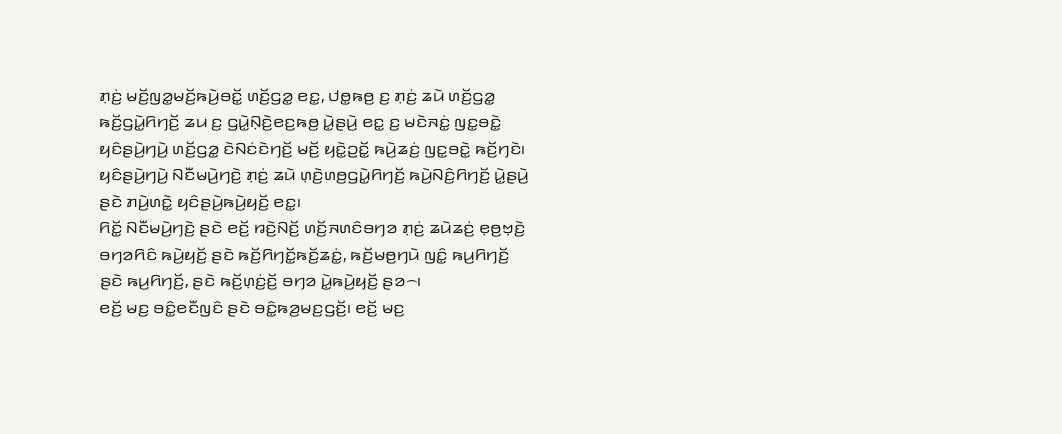ꤊ꤫ꤢꤦ꤬ ꤗꤢꤩ꤬ꤜꤤ꤭ꤗꤢꤩ꤬ꤒꤣꤧ꤬ꤋꤢꤩ꤭ ꤛꤢꤩ꤬ꤞꤤ꤭ ꤕꤢ꤭, ꤓꤥ꤭ꤒꤥ꤬ ꤢ꤬ ꤊ꤫ꤢꤦ꤬ ꤘꤣꤧ ꤛꤢꤩ꤬ꤞꤤ꤭ ꤒꤢꤩ꤬ꤞꤣꤧ꤭ꤖꤚꤢꤩ꤬ ꤘꤣ ꤢ꤬ ꤞꤣꤧ꤭ꤡ꤫ꤢꤧ꤬ꤕꤢ꤬ꤒꤥ꤬ ꤣꤧ꤭ꤔꤣꤧ꤬ ꤕꤢ꤭ ꤢ꤬ ꤗꤢꤧꤏꤢꤦ꤭ ꤜꤢ꤭ꤋꤢꤧ꤭ ꤟꤢꤨꤔꤣꤧ꤬ꤚꤣꤧ꤬ ꤛꤢꤩ꤬ꤞꤤ꤭ ꤢꤧꤡꤢꤦꤢꤧꤚꤢꤩ꤬ ꤗꤢꤩ꤬ ꤟꤢꤧ꤭ꤑꤢꤩ꤭ ꤒꤣꤧ꤬ꤘꤢꤦ꤬ ꤜꤢ꤭ꤋꤢꤧ꤭ ꤒꤢꤩ꤬ꤚꤢꤧ꤯ ꤟꤢꤨꤔꤣꤧ꤬ꤚꤣꤧ꤬ ꤡꤢꤪꤗꤣꤧ꤬ꤚꤢꤧ꤬ ꤊ꤫ꤢꤦ꤬ ꤘꤣꤧ ꤛ꤫ꤢꤧ꤬ꤛꤥ꤬ꤞꤣꤧ꤭ꤖꤚꤢꤩ꤬ ꤒꤣꤧ꤬ꤡꤢꤨ꤬ꤖꤚꤢꤩ꤬ ꤣꤧ꤭ꤔꤣꤧ꤬ ꤔꤢꤧ ꤊꤣꤧ꤬ꤛꤢꤧ꤭ ꤟꤢꤨꤔꤣꤧ꤬ꤒꤣꤧ꤬ꤟꤢꤩ꤬ ꤕꤢ꤭꤯
ꤖꤢꤩ꤭ ꤡꤢꤪꤗꤣꤧ꤬ꤚꤢꤧ꤬ ꤔꤢꤧ ꤕꤢꤩ꤬ ꤙꤢꤧ꤬ꤡꤢꤩ꤬ ꤛꤢꤩ꤬ꤏꤛꤢꤨꤋꤚꤤ ꤊ꤫ꤢꤦ꤬ ꤘꤣꤧꤘꤢꤦ꤬ ꤕ꤫ꤥ꤬ꤠ꤫ꤢꤧ꤬ ꤋꤚꤤꤖꤢꤨ ꤒꤣꤧ꤬ꤟꤢꤩ꤬ ꤔꤢꤧ ꤒꤢꤩ꤬ꤖꤚꤢꤩ꤭ꤒꤢꤩ꤬ꤘꤢꤦ꤭, ꤒꤢꤩ꤬ꤗꤥ꤬ꤚꤣꤧ ꤜꤢꤨ꤭ ꤒꤣ꤬ꤖꤚꤢꤩ꤬ ꤔꤢꤧ ꤒꤣ꤬ꤖꤚꤢꤩ꤬, ꤔꤢꤧ ꤒꤢꤩ꤬ꤛ꤫ꤢꤦ꤬ꤢꤩ꤬ ꤋꤚꤤ ꤣꤧ꤭ꤒꤣꤧ꤬ꤟꤢꤩ꤬ ꤔꤤ꤮꤯
ꤕꤢꤩ꤬ ꤗꤢ꤬ ꤋꤢꤨ꤭ꤕꤢꤪꤜꤢꤨ ꤔꤢꤧ ꤋꤢꤨ꤭ꤒꤤ꤬ꤗꤢ꤬ꤞꤢꤩ꤬꤯ ꤕꤢꤩ꤬ ꤗꤢ꤬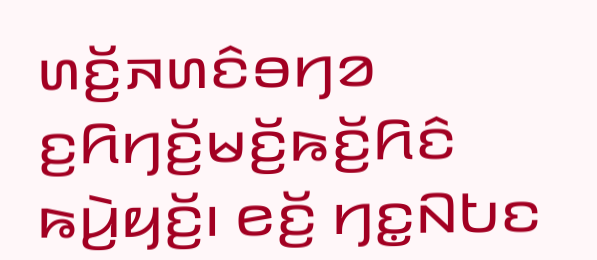ꤛꤢꤩ꤬ꤏꤛꤢꤨꤋꤚꤤ ꤢ꤬ꤖꤚꤢꤩ꤬ꤗꤢꤩ꤬ꤒꤢꤩ꤬ꤖꤢꤨ ꤒꤣꤧ꤬ꤟꤢꤩ꤬꤯ ꤕꤢꤩ꤬ ꤚꤢ꤭ꤡꤝꤢ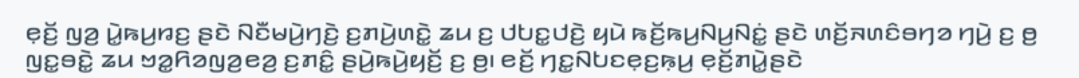ꤕ꤫ꤢꤩ꤬ ꤜꤤ꤬ ꤣꤧ꤭ꤒꤣ꤬ꤙꤢ꤬ ꤔꤢꤧ ꤡꤢꤪꤗꤣꤧ꤬ꤚꤢꤧ꤬ ꤢ꤬ꤊꤣꤧ꤬ꤛꤢꤧ꤭ ꤘꤣ ꤢ꤬ ꤓꤝꤢ꤭ꤓꤢꤧ꤬ ꤟꤣꤧ ꤒꤢꤩ꤬ꤒꤣ꤬ꤡꤣ꤬ꤡꤢꤦ꤭ ꤔꤢꤧ ꤛꤢꤩ꤬ꤏꤛꤢꤨꤋꤚꤤ ꤚꤣꤧ꤬ ꤢ꤬ ꤥ꤬ ꤜꤢ꤭ꤋꤢꤧ꤭ ꤘꤣ ꤠꤤ꤭ꤖꤤꤜꤤ꤬ꤕꤤ꤬ ꤢ꤬ꤊꤢꤨ꤭ ꤔꤣꤧ꤬ꤒꤣꤧ꤬ꤟꤢꤩ꤬ ꤢ꤬ ꤥ꤬꤯ ꤕꤢꤩ꤬ ꤚꤢ꤭ꤡꤝꤢꤕ꤫ꤢ꤬ꤒ꤫ꤣ꤬ ꤕ꤫ꤢꤩ꤬ꤊꤣꤧ꤭ꤔꤢꤧ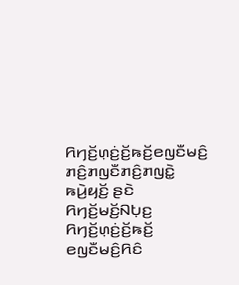ꤖꤚꤢꤩ꤬ꤛ꤫ꤢꤦ꤬ꤢꤩ꤬ꤒꤢꤩ꤬ꤕꤜꤢꤪꤗꤢꤨ꤬ ꤊꤢꤨ꤬ꤊꤜꤢꤪꤊꤢꤨ꤬ꤊꤜꤢꤧ꤭ ꤒꤣꤧ꤬ꤟꤢꤩ꤬ ꤔꤢꤧ ꤖꤚꤢꤩ꤬ꤗꤢꤩ꤬ꤡꤝ꤫ꤢ꤬ ꤖꤚꤢꤩ꤬ꤛ꤫ꤢꤦ꤬ꤢꤩ꤬ꤒꤢꤩ꤬ ꤕꤜꤢꤪꤗꤢꤨ꤬ꤖꤢꤨ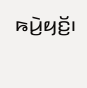ꤒꤣꤧ꤬ꤟꤢꤩ꤬꤯